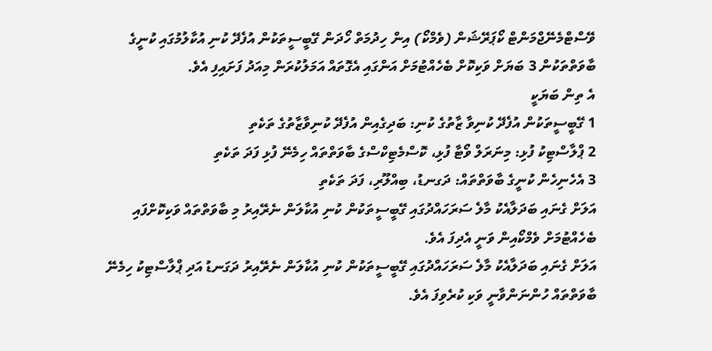ވޭސްޓްމެނޭޖްމަންޓް ކޯޕަރޭޝަން (ވެމްކޯ) އިން ހިދުމަތް ހޯދަން ގޭބީސީތަކުން އުފެދޭ ކުނި އުކާލުމުގައި ކުނީގެ ބާވަތްތަކުން 3 ބަޔަށް ވަކިކޮށް ބެހެއްޓުމަށް އަންގައި އެގޮތައް އަމަލުކުރަން މިއަދު ފަށައިފި އެވެ.
އެ ތިން ބަޔަކީ
1 ގޭބީސީތަކުން އުފެދޭ ކުނިވާ ޒާތުގެ ކުނި: ބަދިގެއިން އުފެދޭ ކުނިވާޒާތުގެ ތަކެތި
2 ޕްލާސްޓިކު ފުޅި: މިނަރަލް ވޯޓާ ފުޅި، ކޮސްމެޓިކްސްގެ ބާވަތްތައް ހިމެނޭ ފުޅި ފަދަ ތަކެތި
3 އެހެނިހެން ކުނީގެ ބާވަތްތައް: ދަގނޑު، ބިއްލޫރި، ފަދަ ތަކެތި
އަލަށް ގެނައި ބަދަލާއެކު މާލެ ސަރަހައްދުގައި ގޭބީސީތަކުން ކުނި އުކާލަން ނެރޭއިރު މި ބާވަތްތައް ވަކިކޮށްފައި ބެހެއްޓުމަށް ވެމްކޯއިން ވަނީ އެދިފަ އެވެ.
އަލަށް ގެނައި ބަދަލާއެކު މާލެ ސަރަހައްދުގައި ގޭބީސީތަކުން ކުނި އުކާލަން ނެރޭއިރު ދަގަނޑު އަދި ޕްލާސްޓިކު ހިމެނޭ ބާވަތްތައް ހުންނަންވާނީ ވަކި ކުރެވިފަ އެވެ.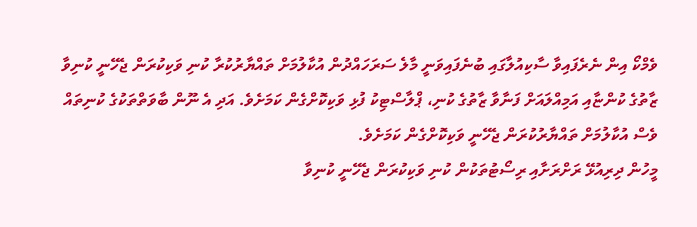ވެމްކޯ އިން ނެރެފައިވާ ސާކިއުލާގައި ބުނެފައިވަނީ މާލެ ސަރަހައްދުން އުކާލުމަށް ތައްޔާރުކުރާ ކުނި ވަކިކުރަން ޖެހޭނީ ކުނިވާ ޒާތުގެ ކުންޏާއި އަމިއްލައަށް ފަނާވާ ޒާތުގެ ކުނި، ޕްލާސްޓިކު ފުޅި ވަކިކޮށްގެން ކަމަށެވެ. އަދި އެ ނޫން ބާވަތްތަކުގެ ކުނިތައް ވެސް އުކާލުމަށް ތައްޔާރުކުރަން ޖެހޭނީ ވަކިކޮށްގެން ކަމަށެވެ.
މީހުން ދިރިއުޅޭ ރަށްރަށާއި ރިސޯޓުތަކުން ކުނި ވަކިކުރަން ޖެހޭނީ ކުނިވާ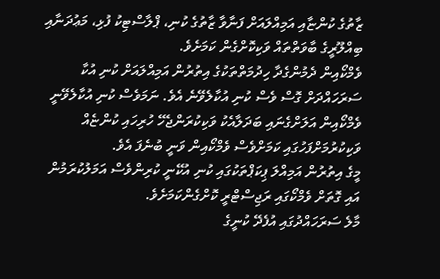ޒާތުގެ ކުންޏާއި އަމިއްލައަށް ފަނާވާ ޒާތުގެ ކުނި، ޕްލާސްޓިކު ފުޅި، މަޢުދަނާއި ބިއްލޫރީގެ ބާވަތްތައް ވަކިކޮށްގެން ކަމަށެވެ.
ވެމްކޯއިން ދެމުންގެދާ ހިދުމަތްތަކުގެ އިތުރުން އަމިއްލައަށް ކުނި އުކާ ސަރަހައްދަށް ގޮސް ވެސް ކުނި އުކާލެވޭނެ އެވެ. ނަމަވެސް ކުނި އުކާލެވޭނީ ވެމްކޯއިން އަލަށްގެނައި ބަދަލާއެކު ވަކިކުރަންޖެހޭ ހުރިހައި ކުންޏެއް ވަކިކުރުމަށްފަހުގައި ކަމަށްވެސް ވެމްކޯއިން ވަނީ ބުނެފަ އެވެ.
މީގެ އިތުރުން އަމިއްލަ ޕިކަޕްތަކުގައި ކުނި އުކޭނީ ކުރިންވެސް އަމަލުކުރަމުން އައި ގޮތަށް ވެމްކޯގައި ރަޖިސްޓްރީ ކޮށްގެންކަމަށެވެ.
މާލެ ސަރަހައްދުގައި އުފެދޭ ކުނީގެ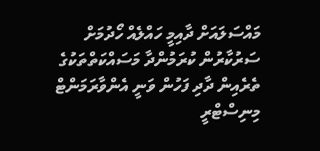މައްސަލައަށް ދާއިމީ ހައްލެއް ހޯދުމަށް ސަރުކާރުން ކުރަމުންދާ މަސައްކަތްތަކުގެ ތެރެއިން ދާދި ފަހުން ވަނީ އެންވާރަމަންޓް މިނިސްޓްރީ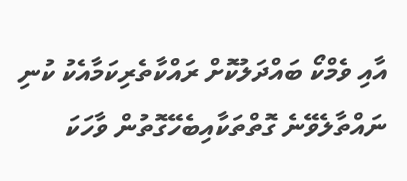އާއި ވެމްކޯ ބައްދަލުކޮށް ރައްކާތެރިކަމާއެކު ކުނި ނައްތާލެވޭނެ ގޮތްތަކާއިބެހޭގޮތުން ވާހަކަ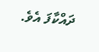ދައްކާފަ އެވެ.